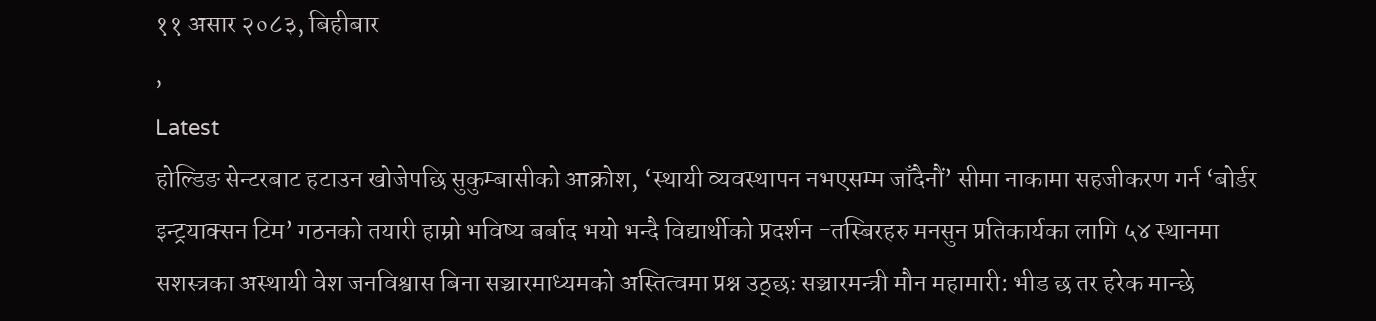११ असार २०८३, बिहीबार
,
Latest
होल्डिङ सेन्टरबाट हटाउन खोजेपछि सुकुम्बासीको आक्रोश, ‘स्थायी व्यवस्थापन नभएसम्म जाँदैनौं’ सीमा नाकामा सहजीकरण गर्न ‘बोर्डर इन्ट्रयाक्सन टिम’ गठनको तयारी हाम्रो भविष्य बर्बाद भयो भन्दै विद्यार्थीको प्रदर्शन -तस्बिरहरु मनसुन प्रतिकार्यका लागि ५४ स्थानमा सशस्त्रका अस्थायी वेश जनविश्वास बिना सञ्चारमाध्यमको अस्तित्वमा प्रश्न उठ्छः सञ्चारमन्त्री मौन महामारी: भीड छ तर हरेक मान्छे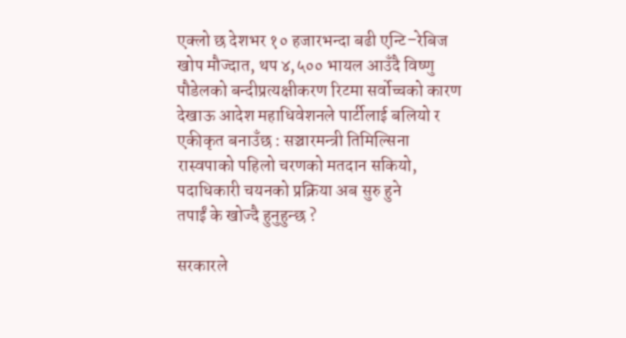एक्लो छ देशभर १० हजारभन्दा बढी एन्टि–रेबिज खोप मौज्दात, थप ४,५०० भायल आउँदै विष्णु पौडेलको बन्दीप्रत्यक्षीकरण रिटमा सर्वोच्चको कारण देखाऊ आदेश महाधिवेशनले पार्टीलाई बलियो र एकीकृत बनाउँछ : सञ्चारमन्त्री तिमिल्सिना रास्वपाको पहिलो चरणको मतदान सकियो, पदाधिकारी चयनको प्रक्रिया अब सुरु हुने
तपाईं के खोज्दै हुनुहुन्छ ?

सरकारले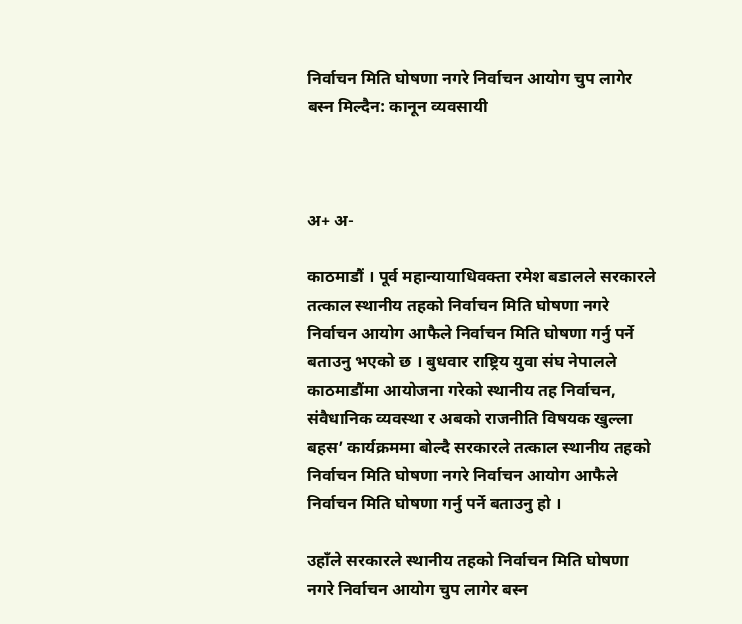निर्वाचन मिति घोषणा नगरे निर्वाचन आयोग चुप लागेर बस्न मिल्दैन: कानून व्यवसायी



अ+ अ-

काठमाडौं । पूर्व महान्यायाधिवक्ता रमेश बडालले सरकारले तत्काल स्थानीय तहको निर्वाचन मिति घोषणा नगरे निर्वाचन आयोग आफैले निर्वाचन मिति घोषणा गर्नु पर्ने बताउनु भएको छ । बुधवार राष्ट्रिय युवा संघ नेपालले काठमाडौंमा आयोजना गरेको स्थानीय तह निर्वाचन, संवैधानिक व्यवस्था र अबको राजनीति विषयक खुल्ला बहस’ कार्यक्रममा बोल्दै सरकारले तत्काल स्थानीय तहको निर्वाचन मिति घोषणा नगरे निर्वाचन आयोग आफैले निर्वाचन मिति घोषणा गर्नु पर्ने बताउनु हो ।

उहाँले सरकारले स्थानीय तहको निर्वाचन मिति घोषणा नगरे निर्वाचन आयोग चुप लागेर बस्न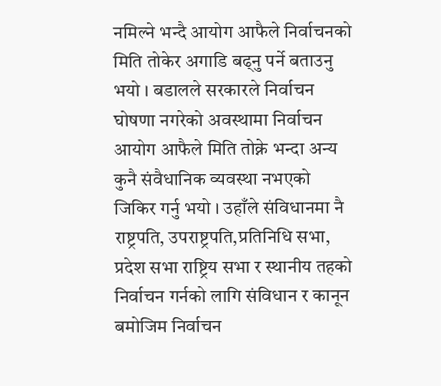नमिल्ने भन्दै आयोग आफैले निर्वाचनको मिति तोकेर अगाडि बढ्नु पर्ने बताउनु भयो । बडालले सरकारले निर्वाचन घोषणा नगरेको अवस्थामा निर्वाचन आयोग आफैले मिति तोक्ने भन्दा अन्य कुनै संवैधानिक व्यवस्था नभएको  जिकिर गर्नु भयो । उहाँले संविधानमा नै राष्ट्रपति, उपराष्ट्रपति,प्रतिनिधि सभा, प्रदेश सभा राष्ट्रिय सभा र स्थानीय तहको निर्वाचन गर्नको लागि संविधान र कानून बमोजिम निर्वाचन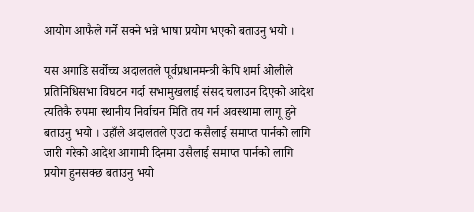आयोग आफैले गर्ने सक्ने भन्ने भाषा प्रयोग भएको बताउनु भयो ।

यस अगाडि सर्वोच्च अदालतले पूर्वप्रधानमन्त्री केपि शर्मा ओलीले प्रतिनिधिसभा विघटन गर्दा सभामुखलाई संसद चलाउन दिएको आदेश त्यतिकै रुपमा स्थानीय निर्वाचन मिति तय गर्न अवस्थामा लागू हुने बताउनु भयो । उहाँले अदालतले एउटा कसैलाई समाप्त पार्नको लागि जारी गरेको आदेश आगामी दिनमा उसैलाई समाप्त पार्नको लागि प्रयोग हुनसक्छ बताउनु भयो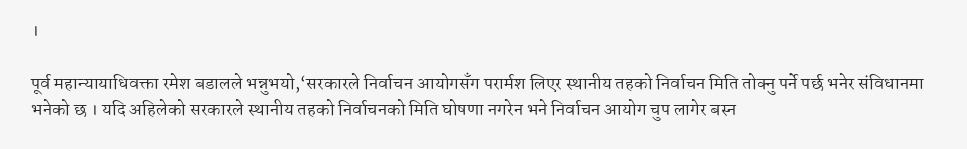।

पूर्व महान्यायाधिवक्ता रमेश बडालले भन्नुभयो,‘सरकारले निर्वाचन आयोगसँग परार्मश लिएर स्थानीय तहको निर्वाचन मिति तोक्नु पर्ने पर्छ भनेर संविधानमा भनेको छ । यदि अहिलेको सरकारले स्थानीय तहको निर्वाचनको मिति घोषणा नगरेन भने निर्वाचन आयोग चुप लागेर बस्न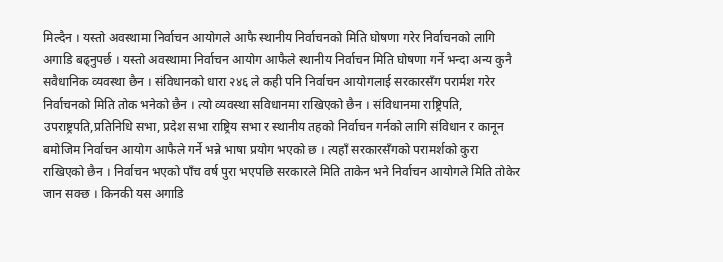मिल्दैन । यस्तो अवस्थामा निर्वाचन आयोगले आफै स्थानीय निर्वाचनको मिति घोषणा गरेर निर्वाचनको लागि अगाडि बढ्नुपर्छ । यस्तो अवस्थामा निर्वाचन आयोग आफैले स्थानीय निर्वाचन मिति घोषणा गर्ने भन्दा अन्य कुनै सवैधानिक व्यवस्था छैन । संविधानको धारा २४६ ले कही पनि निर्वाचन आयोगलाई सरकारसँग परार्मश गरेर निर्वाचनको मिति तोक भनेको छैन । त्यो व्यवस्था सविधानमा राखिएको छैन । संविधानमा राष्ट्रिपति, उपराष्ट्रपति,प्रतिनिधि सभा, प्रदेश सभा राष्ट्रिय सभा र स्थानीय तहको निर्वाचन गर्नको लागि संविधान र कानून बमोजिम निर्वाचन आयोग आफैले गर्ने भन्ने भाषा प्रयोग भएको छ । त्यहाँ सरकारसँगको परामर्शको कुरा राखिएको छैन । निर्वाचन भएको पाँच वर्ष पुरा भएपछि सरकारले मिति ताकेन भने निर्वाचन आयोगले मिति तोकेर जान सक्छ । किनकी यस अगाडि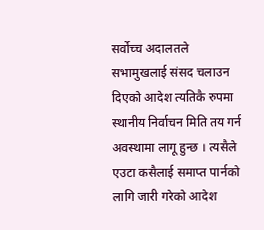सर्वोच्च अदालतले सभामुखलाई संसद चलाउन दिएको आदेश त्यतिकै रुपमा स्थानीय निर्वाचन मिति तय गर्न अवस्थामा लागू हुन्छ । त्यसैले एउटा कसैलाई समाप्त पार्नको लागि जारी गरेको आदेश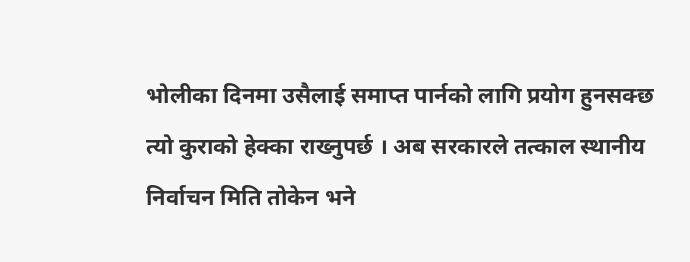भोलीका दिनमा उसैलाई समाप्त पार्नको लागि प्रयोग हुनसक्छ त्यो कुराको हेक्का राख्नुपर्छ । अब सरकारले तत्काल स्थानीय निर्वाचन मिति तोकेन भने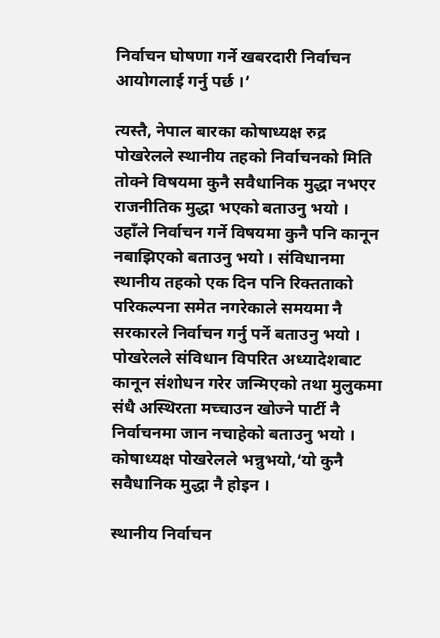निर्वाचन घोषणा गर्ने खबरदारी निर्वाचन आयोगलाई गर्नु पर्छ ।’

त्यस्तै, नेपाल बारका कोषाध्यक्ष रुद्र पोखरेलले स्थानीय तहको निर्वाचनको मिति तोक्ने विषयमा कुनै सवैधानिक मुद्धा नभएर राजनीतिक मुद्धा भएको बताउनु भयो । उहाँले निर्वाचन गर्ने विषयमा कुनै पनि कानून नबाझिएको बताउनु भयो । संविधानमा स्थानीय तहको एक दिन पनि रिक्तताको परिकल्पना समेत नगरेकाले समयमा नै सरकारले निर्वाचन गर्नु पर्ने बताउनु भयो । पोखरेलले संविधान विपरित अध्यादेशबाट  कानून संशोधन गरेर जन्मिएको तथा मुलुकमा संधै अस्थिरता मच्चाउन खोज्ने पार्टी नै निर्वाचनमा जान नचाहेको बताउनु भयो । कोषाध्यक्ष पोखरेलले भन्नुभयो,‘यो कुनै सवैधानिक मुद्धा नै होइन ।

स्थानीय निर्वाचन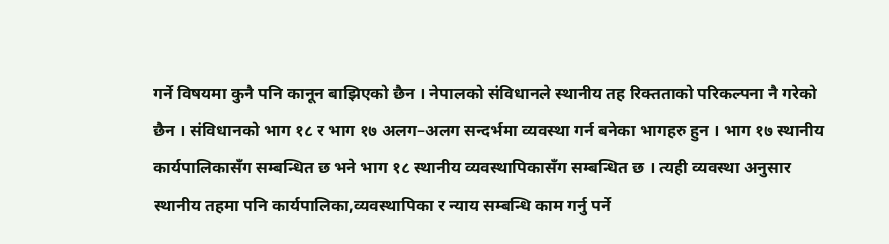गर्ने विषयमा कुनै पनि कानून बाझिएको छैन । नेपालको संविधानले स्थानीय तह रिक्तताको परिकल्पना नै गरेको छैन । संविधानको भाग १८ र भाग १७ अलग–अलग सन्दर्भमा व्यवस्था गर्न बनेका भागहरु हुन । भाग १७ स्थानीय कार्यपालिकासँग सम्बन्धित छ भने भाग १८ स्थानीय व्यवस्थापिकासँग सम्बन्धित छ । त्यही व्यवस्था अनुसार स्थानीय तहमा पनि कार्यपालिका,व्यवस्थापिका र न्याय सम्बन्धि काम गर्नु पर्ने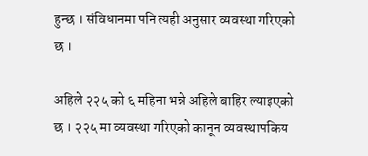हुन्छ । संविधानमा पनि त्यही अनुसार व्यवस्था गरिएको छ ।

अहिले २२५ को ६ महिना भन्ने अहिले बाहिर ल्याइएको छ । २२५ मा व्यवस्था गरिएको कानून व्यवस्थापकिय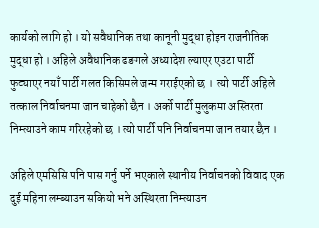कार्यको लागि हो । यो सवैधानिक तथा कानूनी मुद्धा होइन राजनीतिक मुद्धा हो । अहिले अवैधानिक ढङगले अध्यादेश ल्याएर एउटा पार्टी फुट्याएर नयाँ पार्टी गलत किसिमले जन्म गराईएको छ ।  त्यो पार्टी अहिले तत्काल निर्वाचनमा जान चाहेको छैन । अर्को पार्टी मुलुकमा अस्तिरता निम्त्याउने काम गरिरहेको छ । त्यो पार्टी पनि निर्वाचनमा जान तयार छैन ।

अहिले एमसिसि पनि पास गर्नु पर्ने भएकाले स्थानीय निर्वाचनको विवाद एक दुई महिना लम्ब्याउन सकियो भने अस्थिरता निम्त्याउन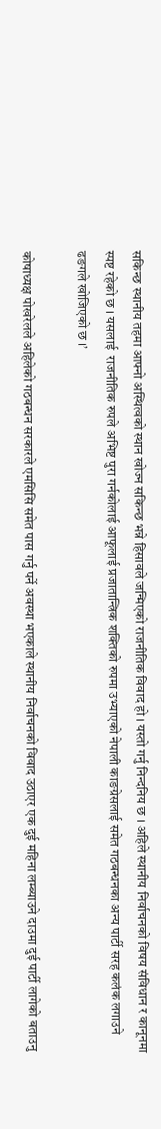सकिन्छ स्थानीय तहमा आफ्नो अस्थित्वको स्थान खोज्न सकिन्छ भन्ने हिसावले जन्मिएको राजनीतिक विवाद हो । यस्तो गर्नु निन्दनिय छ । अहिले स्थानीय निर्वाचनको विषय संविधान र कानूनमा स्पष्ट रहेको छ । यसलाई  राजनीतिक रुपले अभिष्ट पुरा गर्नकोलाई आफूलाई प्रजातान्त्रिक शक्तिको रुपमा उभ्याएको नेपाली काङग्रेसलाई समेत गठबन्धनका अन्य पार्टी सरह कलंक लगाउने ढङगले खोजिएको छ ।’

कोषाध्यक्ष पोखरेलले अहिलेको गठबन्धन सरकारले एमसिसि समेत पास गर्नु पर्ने अवस्था भएकाले स्थानीय निर्वाचनको विवाद उठाएर एक दुई महिना लम्ब्याउने दाउमा दुई पार्टी लागेको बताउनु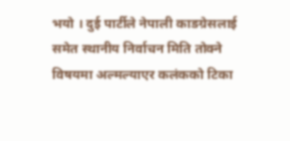भयो । दुई पार्टीले नेपाली काङग्रेसलाई समेत स्थानीय निर्वाचन मिति तोक्ने विषयमा अल्मल्याएर कलंकको टिका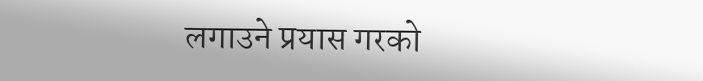लगाउने प्रयास गरको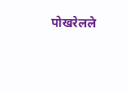पोखरेलले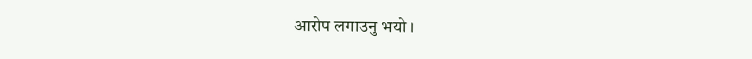आरोप लगाउनु भयो ।